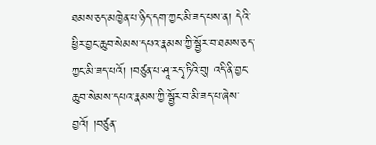ཐམས་ཅད་མཁྱེན་པ་ཉིད་དག་ཀྱང་མི་ཟད་པས་ན། དེའི་ཕྱིར་བྱང་ཆུབ་སེམས་དཔའ་རྣམས་ཀྱི་སྦྱོར་བ་ཐམས་ཅད་ཀྱང་མི་ཟད་པའོ། །བཙུན་པ་ཤཱ་རདྭ་ཏིའི་བུ། འདི་ནི་བྱང་ཆུབ་སེམས་དཔའ་རྣམས་ཀྱི་སྦྱོར་བ་མི་ཟད་པ་ཞེས་བྱའོ། །བཙུན་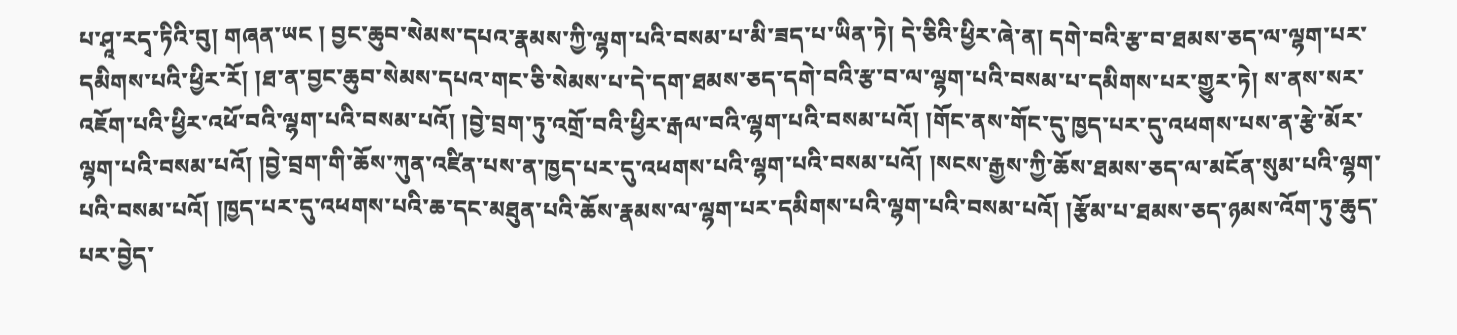པ་ཤཱ་རདྭ་ཏིའི་བུ། གཞན་ཡང ། བྱང་ཆུབ་སེམས་དཔའ་རྣམས་ཀྱི་ལྷག་པའི་བསམ་པ་མི་ཟད་པ་ཡིན་ཏེ། དེ་ཅིའི་ཕྱིར་ཞེ་ན། དགེ་བའི་རྩ་བ་ཐམས་ཅད་ལ་ལྷག་པར་དམིགས་པའི་ཕྱིར་རོ། །ཐ་ན་བྱང་ཆུབ་སེམས་དཔའ་གང་ཅི་སེམས་པ་དེ་དག་ཐམས་ཅད་དགེ་བའི་རྩ་བ་ལ་ལྷག་པའི་བསམ་པ་དམིགས་པར་གྱུར་ཏེ། ས་ནས་སར་འཇོག་པའི་ཕྱིར་འཕོ་བའི་ལྷག་པའི་བསམ་པའོ། །བྱེ་བྲག་ཏུ་འགྲོ་བའི་ཕྱིར་རྒལ་བའི་ལྷག་པའི་བསམ་པའོ། །གོང་ནས་གོང་དུ་ཁྱད་པར་དུ་འཕགས་པས་ན་རྩེ་མོར་ལྷག་པའི་བསམ་པའོ། །བྱེ་བྲག་གི་ཆོས་ཀུན་འཛིན་པས་ན་ཁྱད་པར་དུ་འཕགས་པའི་ལྷག་པའི་བསམ་པའོ། །སངས་རྒྱས་ཀྱི་ཆོས་ཐམས་ཅད་ལ་མངོན་སུམ་པའི་ལྷག་པའི་བསམ་པའོ། །ཁྱད་པར་དུ་འཕགས་པའི་ཆ་དང་མཐུན་པའི་ཆོས་རྣམས་ལ་ལྷག་པར་དམིགས་པའི་ལྷག་པའི་བསམ་པའོ། །རྩོམ་པ་ཐམས་ཅད་ཉམས་འོག་ཏུ་ཆུད་པར་བྱེད་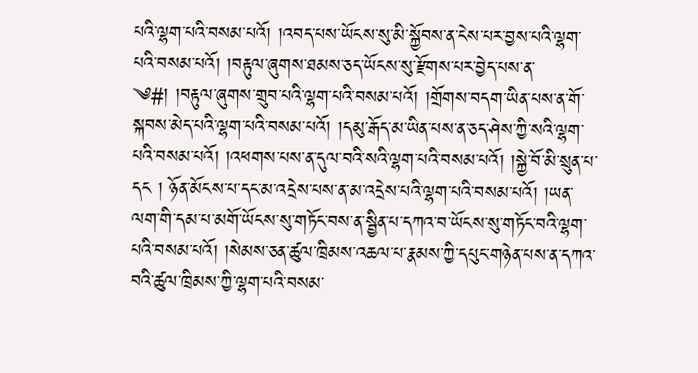པའི་ལྷག་པའི་བསམ་པའོ། །འབད་པས་ཡོངས་སུ་མི་སྐྱོབས་ན་ངེས་པར་བྱས་པའི་ལྷག་པའི་བསམ་པའོ། །བརྟུལ་ཞུགས་ཐམས་ཅད་ཡོངས་སུ་རྫོགས་པར་བྱེད་པས་ན་
༄#། །བརྟུལ་ཞུགས་གྲུབ་པའི་ལྷག་པའི་བསམ་པའོ། །གྲོགས་བདག་ཡིན་པས་ན་གོ་སྐབས་མེད་པའི་ལྷག་པའི་བསམ་པའོ། །དམུ་རྒོད་མ་ཡིན་པས་ན་ཅད་ཤེས་ཀྱི་སའི་ལྷག་པའི་བསམ་པའོ། །འཕགས་པས་ན་དུལ་བའི་སའི་ལྷག་པའི་བསམ་པའོ། །སྐྱེ་བོ་མི་སྲུན་པ་དང ། ཉོན་མོངས་པ་དང་མ་འདྲེས་པས་ན་མ་འདྲེས་པའི་ལྷག་པའི་བསམ་པའོ། །ཡན་ལག་གི་དམ་པ་མགོ་ཡོངས་སུ་གཏོང་བས་ན་སྦྱིན་པ་དཀའ་བ་ཡོངས་སུ་གཏོང་བའི་ལྷག་པའི་བསམ་པའོ། །སེམས་ཅན་ཚུལ་ཁྲིམས་འཆལ་པ་རྣམས་ཀྱི་དཔུང་གཉེན་པས་ན་དཀའ་བའི་ཚུལ་ཁྲིམས་ཀྱི་ལྷག་པའི་བསམ་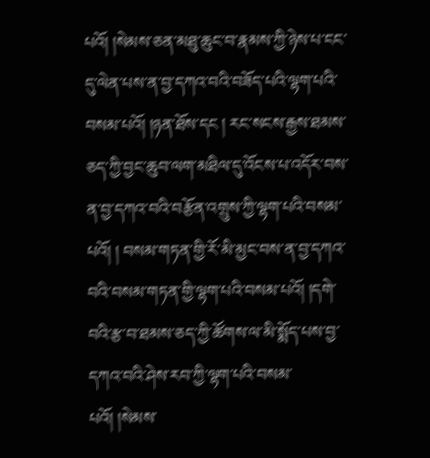པའོ། །སེམས་ཅན་མཐུ་ཆུང་བ་རྣམས་ཀྱི་ཉེས་པ་ངང་དུ་ལེན་པས་ན་བྱ་དཀའ་བའི་བཟོད་པའི་ལྷག་པའི་བསམ་པའོ། །ཉན་ཐོས་དང ། རང་སངས་རྒྱས་ཐམས་ཅད་ཀྱི་བྱང་ཆུབ་ལག་མཐིལ་དུ་འོངས་པ་འདོར་བས་ན་བྱ་དཀའ་བའི་བརྩོན་འགྲུས་ཀྱི་ལྷག་པའི་བསམ་པའོ། ། བསམ་གཏན་གྱི་རོ་མི་མྱང་བས་ན་བྱ་དཀའ་བའི་བསམ་གཏན་གྱི་ལྷག་པའི་བསམ་པའོ། །དགེ་བའི་རྩ་བ་ཐམས་ཅད་ཀྱི་ཚོགས་ལ་མི་སྨོད་པས་བྱ་དཀའ་བའི་ཤེས་རབ་ཀྱི་ལྷག་པའི་བསམ་པའོ། །སེམས་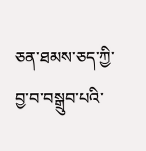ཅན་ཐམས་ཅད་ཀྱི་བྱ་བ་བསྒྲུབ་པའི་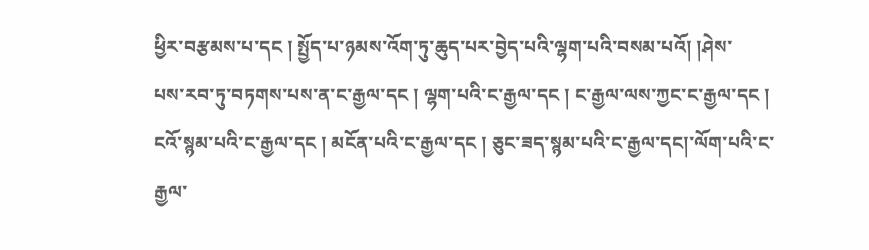ཕྱིར་བརྩམས་པ་དང ། སྤྱོད་པ་ཉམས་འོག་ཏུ་ཆུད་པར་བྱེད་པའི་ལྷག་པའི་བསམ་པའོ། །ཤེས་
པས་རབ་ཏུ་བཏགས་པས་ན་ང་རྒྱལ་དང ། ལྷག་པའི་ང་རྒྱལ་དང ། ང་རྒྱལ་ལས་ཀྱང་ང་རྒྱལ་དང ། ངའོ་སྙམ་པའི་ང་རྒྱལ་དང ། མངོན་པའི་ང་རྒྱལ་དང ། ཅུང་ཟད་སྙམ་པའི་ང་རྒྱལ་དང།་ལོག་པའི་ང་རྒྱལ་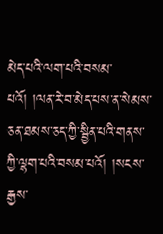མེད་པའི་ལག་པའི་བསམ་པའོ། །ལན་རེ་བ་མེད་པས་ན་སེམས་ཅན་ཐམས་ཅད་ཀྱི་སྦྱིན་པའི་གནས་ཀྱི་ལྷག་པའི་བསམ་པའོ། །སངས་རྒྱས་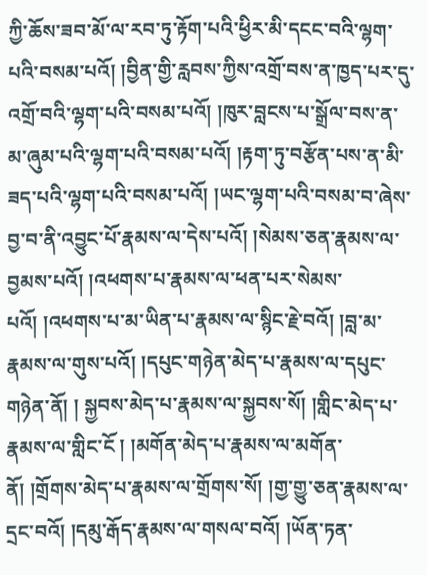ཀྱི་ཆོས་ཟབ་མོ་ལ་རབ་ཏུ་རྟོག་པའི་ཕྱིར་མི་དངང་བའི་ལྷག་པའི་བསམ་པའོ། །བྱིན་གྱི་རླབས་ཀྱིས་འགྲོ་བས་ན་ཁྱད་པར་དུ་འགྲོ་བའི་ལྷག་པའི་བསམ་པའོ། །ཁུར་བླངས་པ་སྒྲོལ་བས་ན་མ་ཞུམ་པའི་ལྷག་པའི་བསམ་པའོ། །རྟག་ཏུ་བརྩོན་པས་ན་མི་ཟད་པའི་ལྷག་པའི་བསམ་པའོ། །ཡང་ལྷག་པའི་བསམ་བ་ཞེས་བྱ་བ་ནི་འབྱུང་པོ་རྣམས་ལ་དེས་པའོ། །སེམས་ཅན་རྣམས་ལ་བྱམས་པའོ། །འཕགས་པ་རྣམས་ལ་ཕན་པར་སེམས་པའོ། །འཕགས་པ་མ་ཡིན་པ་རྣམས་ལ་སྙིང་རྗེ་བའོ། །བླ་མ་རྣམས་ལ་གུས་པའོ། །དཔུང་གཉེན་མེད་པ་རྣམས་ལ་དཔུང་གཉེན་ནོ། ། སྐྱབས་མེད་པ་རྣམས་ལ་སྐྱབས་སོ། །གླིང་མེད་པ་རྣམས་ལ་གླིང་ངོ ། །མགོན་མེད་པ་རྣམས་ལ་མགོན་ནོ། །གྲོགས་མེད་པ་རྣམས་ལ་གྲོགས་སོ། །གྱ་གྱུ་ཅན་རྣམས་ལ་དྲང་བའོ། །དམུ་རྒོད་རྣམས་ལ་གསལ་བའོ། །ཡོན་ཏན་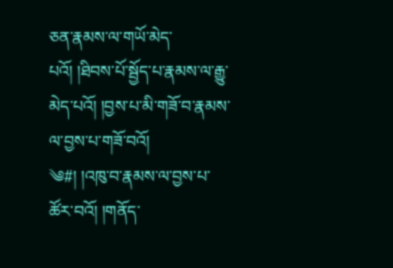ཅན་རྣམས་ལ་གཡོ་མེད་པའོ། །ཐིབས་པོ་སྦྱོད་པ་རྣམས་ལ་རྒྱུ་མེད་པའོ། །བྱས་པ་མི་གཟོ་བ་རྣམས་ལ་བྱས་པ་གཟོ་བའོ།
༄#། །འཁུ་བ་རྣམས་ལ་བྱས་པ་ཚོར་བའོ། །གནོད་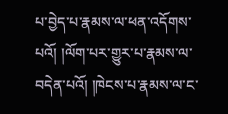པ་བྱེད་པ་རྣམས་ལ་ཕན་འདོགས་པའོ། །ལོག་པར་གྱུར་པ་རྣམས་ལ་བདེན་པའོ། །ཁེངས་པ་རྣམས་ལ་ང་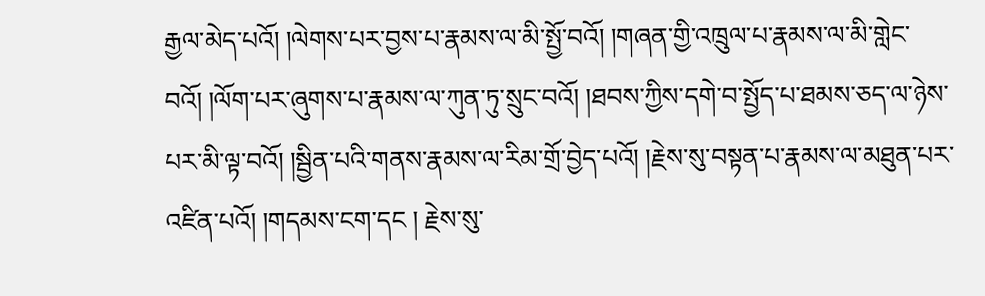རྒྱལ་མེད་པའོ། །ལེགས་པར་བྱས་པ་རྣམས་ལ་མི་སྤྱོ་བའོ། །གཞན་གྱི་འཁྲུལ་པ་རྣམས་ལ་མི་གླེང་བའོ། །ལོག་པར་ཞུགས་པ་རྣམས་ལ་ཀུན་ཏུ་སྲུང་བའོ། །ཐབས་ཀྱིས་དགེ་བ་སྤྱོད་པ་ཐམས་ཅད་ལ་ཉེས་པར་མི་ལྟ་བའོ། །སྦྱིན་པའི་གནས་རྣམས་ལ་རིམ་གྲོ་བྱེད་པའོ། །རྗེས་སུ་བསྟན་པ་རྣམས་ལ་མཐུན་པར་འཛིན་པའོ། །གདམས་ངག་དང ། རྗེས་སུ་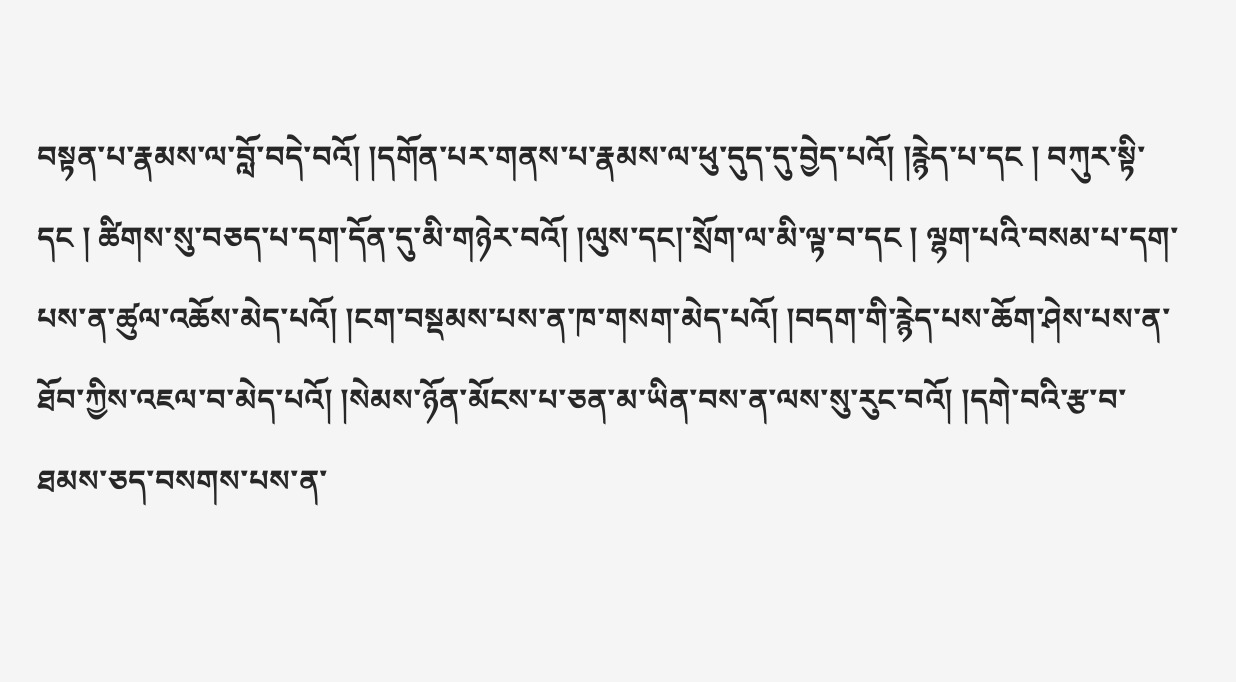བསྟན་པ་རྣམས་ལ་བློ་བདེ་བའོ། །དགོན་པར་གནས་པ་རྣམས་ལ་ཕུ་དུད་དུ་བྱེད་པའོ། །རྙེད་པ་དང ། བཀུར་སྟི་དང ། ཚིགས་སུ་བཅད་པ་དག་དོན་དུ་མི་གཉེར་བའོ། །ལུས་དང།་སྲོག་ལ་མི་ལྟ་བ་དང ། ལྷག་པའི་བསམ་པ་དག་པས་ན་ཚུལ་འཆོས་མེད་པའོ། །ངག་བསྡམས་པས་ན་ཁ་གསག་མེད་པའོ། །བདག་གི་རྙེད་པས་ཆོག་ཤེས་པས་ན་ཐོབ་ཀྱིས་འཇལ་བ་མེད་པའོ། །སེམས་ཉོན་མོངས་པ་ཅན་མ་ཡིན་བས་ན་ལས་སུ་རུང་བའོ། །དགེ་བའི་རྩ་བ་ཐམས་ཅད་བསགས་པས་ན་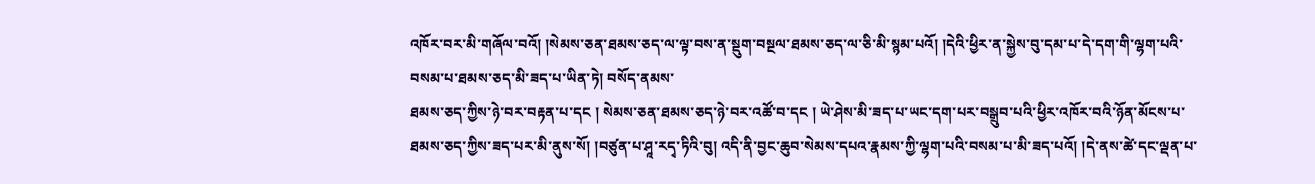འཁོར་བར་མི་གཞོལ་བའོ། །སེམས་ཅན་ཐམས་ཅད་ལ་ལྟ་བས་ན་སྡུག་བསྔལ་ཐམས་ཅད་ལ་ཅི་མི་སྙམ་པའོ། །དེའི་ཕྱིར་ན་སྐྱེས་བུ་དམ་པ་དེ་དག་གི་ལྷག་པའི་བསམ་པ་ཐམས་ཅད་མི་ཟད་པ་ཡིན་ཏེ། བསོད་ནམས་
ཐམས་ཅད་ཀྱིས་ཉེ་བར་བརྟན་པ་དང ། སེམས་ཅན་ཐམས་ཅད་ཉེ་བར་འཚོ་བ་དང ། ཡེ་ཤེས་མི་ཟད་པ་ཡང་དག་པར་བསྒྲུབ་པའི་ཕྱིར་འཁོར་བའི་ཉོན་མོངས་པ་ཐམས་ཅད་ཀྱིས་ཟད་པར་མི་ནུས་སོ། །བཙུན་པ་ཤཱ་རདྭ་ཏིའི་བུ། འདི་ནི་བྱང་ཆུབ་སེམས་དཔའ་རྣམས་ཀྱི་ལྷག་པའི་བསམ་པ་མི་ཟད་པའོ། །དེ་ནས་ཚེ་དང་ལྡན་པ་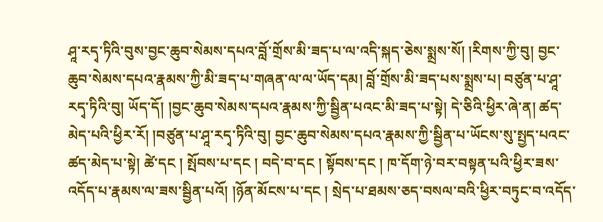ཤཱ་རདྭ་ཏིའི་བུས་བྱང་ཆུབ་སེམས་དཔའ་བློ་གྲོས་མི་ཟད་པ་ལ་འདི་སྐད་ཅེས་སྨྲས་སོ། །རིགས་ཀྱི་བུ། བྱང་ཆུབ་སེམས་དཔའ་རྣམས་ཀྱི་མི་ཟད་པ་གཞན་ལ་ལ་ཡོད་དམ། བློ་གྲོས་མི་ཟད་པས་སྨྲས་པ། བཙུན་པ་ཤཱ་རདྭ་ཏིའི་བུ། ཡོད་དོ། །བྱང་ཆུབ་སེམས་དཔའ་རྣམས་ཀྱི་སྦྱིན་པའང་མི་ཟད་པ་སྟེ། དེ་ཅིའི་ཕྱིར་ཞེ་ན། ཚད་མེད་པའི་ཕྱིར་རོ། །བཙུན་པ་ཤཱ་རདྭ་ཏིའི་བུ། བྱང་ཆུབ་སེམས་དཔའ་རྣམས་ཀྱི་སྦྱིན་པ་ཡོངས་སུ་སྤྱད་པའང་ཚད་མེད་པ་སྟེ། ཚེ་དང ། སྤོབས་པ་དང ། བདེ་བ་དང ། སྟོབས་དང ། ཁ་དོག་ཉེ་བར་བསྟན་པའི་ཕྱིར་ཟས་འདོད་པ་རྣམས་ལ་ཟས་སྦྱིན་པའོ། །ཉོན་མོངས་པ་དང ། སྲེད་པ་ཐམས་ཅད་བསལ་བའི་ཕྱིར་བཏུང་བ་འདོད་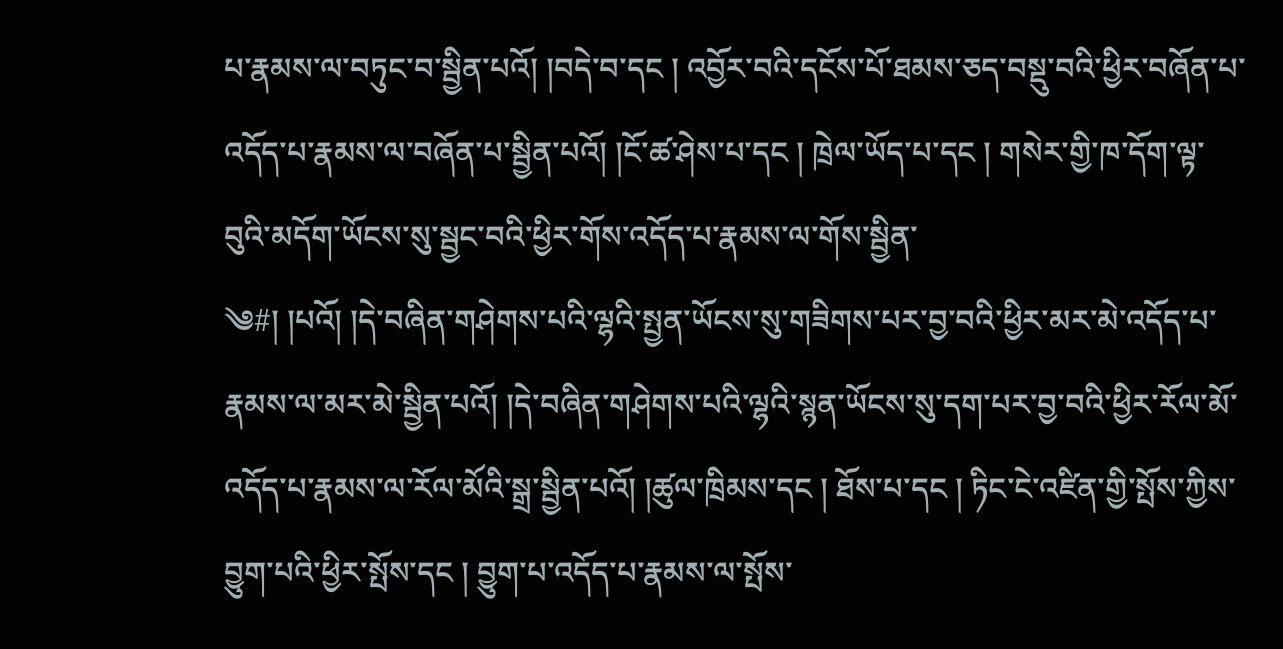པ་རྣམས་ལ་བཏུང་བ་སྦྱིན་པའོ། །བདེ་བ་དང ། འབྱོར་བའི་དངོས་པོ་ཐམས་ཅད་བསྡུ་བའི་ཕྱིར་བཞོན་པ་འདོད་པ་རྣམས་ལ་བཞོན་པ་སྦྱིན་པའོ། །ངོ་ཚ་ཤེས་པ་དང ། ཁྲེལ་ཡོད་པ་དང ། གསེར་གྱི་ཁ་དོག་ལྟ་བུའི་མདོག་ཡོངས་སུ་སྦྱང་བའི་ཕྱིར་གོས་འདོད་པ་རྣམས་ལ་གོས་སྦྱིན་
༄#། །པའོ། །དེ་བཞིན་གཤེགས་པའི་ལྷའི་སྤྱན་ཡོངས་སུ་གཟིགས་པར་བྱ་བའི་ཕྱིར་མར་མེ་འདོད་པ་རྣམས་ལ་མར་མེ་སྦྱིན་པའོ། །དེ་བཞིན་གཤེགས་པའི་ལྷའི་སྙན་ཡོངས་སུ་དག་པར་བྱ་བའི་ཕྱིར་རོལ་མོ་འདོད་པ་རྣམས་ལ་རོལ་མོའི་སྒྲ་སྦྱིན་པའོ། །ཚུལ་ཁྲིམས་དང ། ཐོས་པ་དང ། ཏིང་ངེ་འཛིན་གྱི་སྤོས་ཀྱིས་བྱུག་པའི་ཕྱིར་སྤོས་དང ། བྱུག་པ་འདོད་པ་རྣམས་ལ་སྤོས་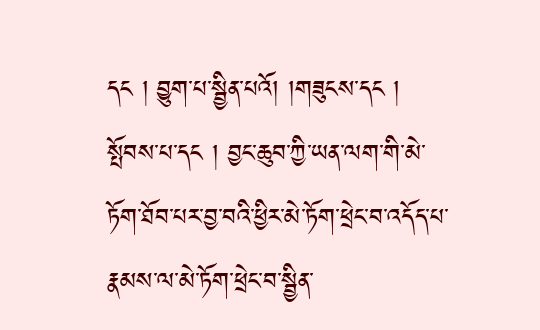དང ། བྱུག་པ་སྦྱིན་པའོ། །གཟུངས་དང ། སྤོབས་པ་དང ། བྱང་ཆུབ་ཀྱི་ཡན་ལག་གི་མེ་ཏོག་ཐོབ་པར་བྱ་བའི་ཕྱིར་མེ་ཏོག་ཕྲེང་བ་འདོད་པ་རྣམས་ལ་མེ་ཏོག་ཕྲེང་བ་སྦྱིན་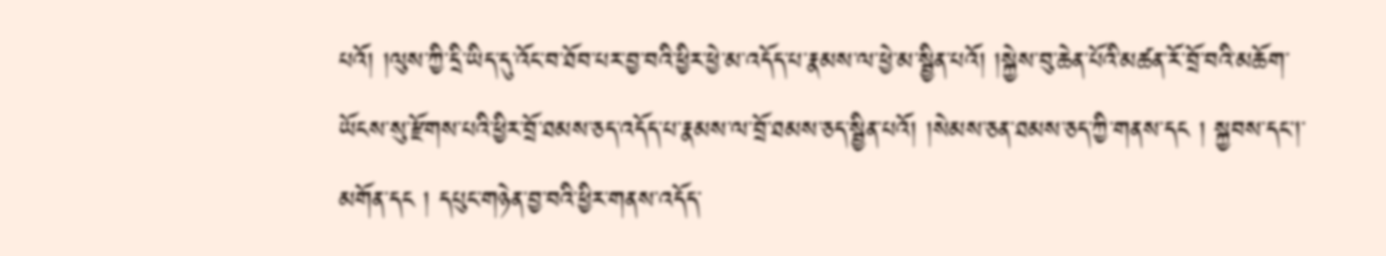པའོ། །ལུས་ཀྱི་དྲི་ཡིད་དུ་འོང་བ་ཐོབ་པར་བྱ་བའི་ཕྱིར་ཕྱེ་མ་འདོད་པ་རྣམས་ལ་ཕྱེ་མ་སྦྱིན་པའོ། །སྐྱེས་བུ་ཆེན་པོའི་མཚན་རོ་བྲོ་བའི་མཆོག་ཡོངས་སུ་རྫོགས་པའི་ཕྱིར་བྲོ་ཐམས་ཅད་འདོད་པ་རྣམས་ལ་བྲོ་ཐམས་ཅད་སྦྱིན་པའོ། །སེམས་ཅན་ཐམས་ཅད་ཀྱི་གནས་དང ། སྐྱབས་དང།་མགོན་དང ། དཔུང་གཉེན་བྱ་བའི་ཕྱིར་གནས་འདོད་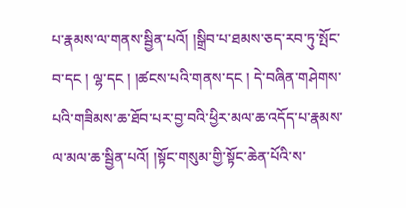པ་རྣམས་ལ་གནས་སྦྱིན་པའོ། །སྒྲིབ་པ་ཐམས་ཅད་རབ་ཏུ་སྤོང་བ་དང ། ལྷ་དང ། །ཚངས་པའི་གནས་དང ། དེ་བཞིན་གཤེགས་པའི་གཟིམས་ཆ་ཐོབ་པར་བྱ་བའི་ཕྱིར་མལ་ཆ་འདོད་པ་རྣམས་ལ་མལ་ཆ་སྦྱིན་པའོ། །སྟོང་གསུམ་གྱི་སྟོང་ཆེན་པོའི་ས་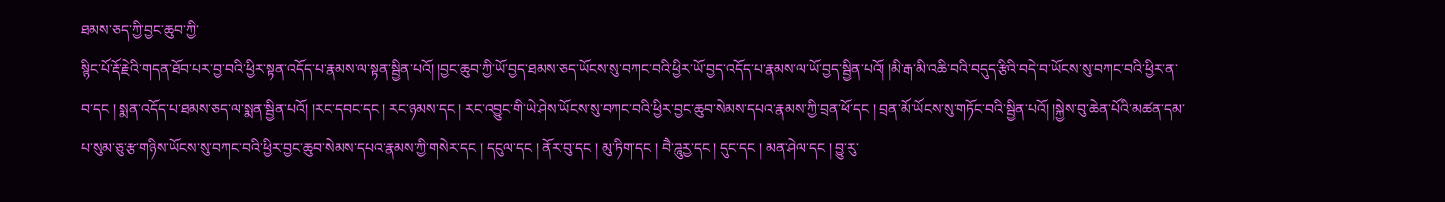ཐམས་ཅད་ཀྱི་བྱང་ཆུབ་ཀྱི་
སྙིང་པོ་རྡོ་རྗེའི་གདན་ཐོབ་པར་བྱ་བའི་ཕྱིར་སྟན་འདོད་པ་རྣམས་ལ་སྟན་སྦྱིན་པའོ། །བྱང་ཆུབ་ཀྱི་ཡོ་བྱད་ཐམས་ཅད་ཡོངས་སུ་བཀང་བའི་ཕྱིར་ཡོ་བྱད་འདོད་པ་རྣམས་ལ་ཡོ་བྱད་སྦྱིན་པའོ། །མི་རྒ་མི་འཆི་བའི་བདུད་རྩིའི་བདེ་བ་ཡོངས་སུ་བཀང་བའི་ཕྱིར་ན་བ་དང ། སྨན་འདོད་པ་ཐམས་ཅད་ལ་སྨན་སྦྱིན་པའོ། །རང་དབང་དང ། རང་ཉམས་དང ། རང་འབྱུང་གི་ཡེ་ཤེས་ཡོངས་སུ་བཀང་བའི་ཕྱིར་བྱང་ཆུབ་སེམས་དཔའ་རྣམས་ཀྱི་བྲན་ཕོ་དང ། བྲན་མོ་ཡོངས་སུ་གཏོང་བའི་སྦྱིན་པའོ། །སྐྱེས་བུ་ཆེན་པོའི་མཚན་དམ་པ་སུམ་ཅུ་རྩ་གཉིས་ཡོངས་སུ་བཀང་བའི་ཕྱིར་བྱང་ཆུབ་སེམས་དཔའ་རྣམས་ཀྱི་གསེར་དང ། དངུལ་དང ། ནོར་བུ་དང ། མུ་ཏིག་དང ། བཻ་ཌཱུརྱ་དང ། དུང་དང ། མན་ཤེལ་དང ། བྱུ་རུ་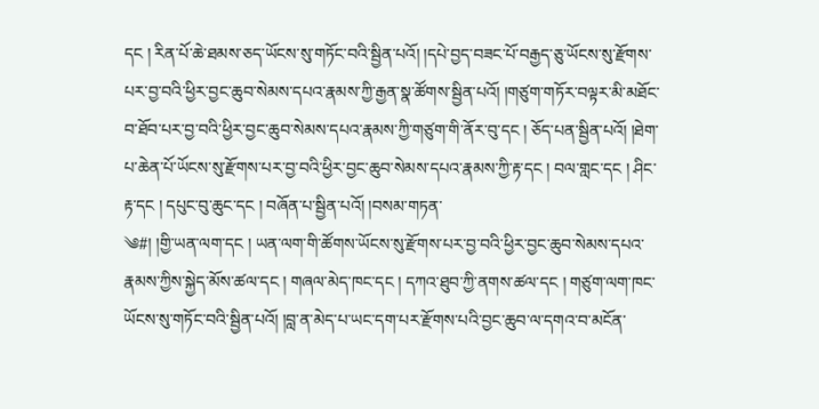དང ། རིན་པོ་ཆེ་ཐམས་ཅད་ཡོངས་སུ་གཏོང་བའི་སྦྱིན་པའོ། །དཔེ་བྱད་བཟང་པོ་བརྒྱད་ཅུ་ཡོངས་སུ་རྫོགས་པར་བྱ་བའི་ཕྱིར་བྱང་ཆུབ་སེམས་དཔའ་རྣམས་ཀྱི་རྒྱན་སྣ་ཚོགས་སྦྱིན་པའོ། །གཙུག་གཏོར་བལྟར་མི་མཐོང་བ་ཐོབ་པར་བྱ་བའི་ཕྱིར་བྱང་ཆུབ་སེམས་དཔའ་རྣམས་ཀྱི་གཙུག་གི་ནོར་བུ་དང ། ཅོད་པན་སྦྱིན་པའོ། །ཐེག་པ་ཆེན་པོ་ཡོངས་སུ་རྫོགས་པར་བྱ་བའི་ཕྱིར་བྱང་ཆུབ་སེམས་དཔའ་རྣམས་ཀྱི་རྟ་དང ། བལ་གླང་དང ། ཤིང་རྟ་དང ། དཔུང་བུ་ཆུང་དང ། བཞོན་པ་སྦྱིན་པའོ། །བསམ་གཏན་
༄#། །གྱི་ཡན་ལག་དང ། ཡན་ལག་གི་ཚོགས་ཡོངས་སུ་རྫོགས་པར་བྱ་བའི་ཕྱིར་བྱང་ཆུབ་སེམས་དཔའ་རྣམས་ཀྱིས་སྐྱེད་མོས་ཚལ་དང ། གཞལ་མེད་ཁང་དང ། དཀའ་ཐུབ་ཀྱི་ནགས་ཚལ་དང ། གཙུག་ལག་ཁང་ཡོངས་སུ་གཏོང་བའི་སྦྱིན་པའོ། །བླ་ན་མེད་པ་ཡང་དག་པར་རྫོགས་པའི་བྱང་ཆུབ་ལ་དགའ་བ་མངོན་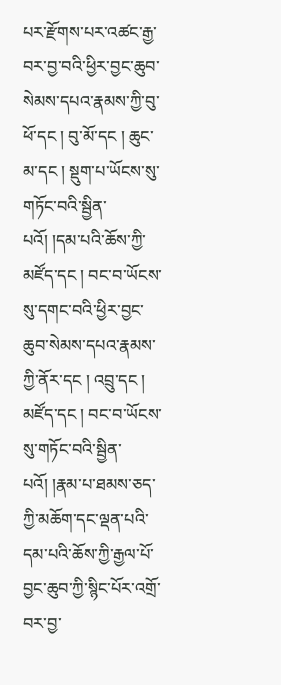པར་རྫོགས་པར་འཚང་རྒྱ་བར་བྱ་བའི་ཕྱིར་བྱང་ཆུབ་སེམས་དཔའ་རྣམས་ཀྱི་བུ་ཕོ་དང ། བུ་མོ་དང ། ཆུང་མ་དང ། སྡུག་པ་ཡོངས་སུ་གཏོང་བའི་སྦྱིན་པའོ། །དམ་པའི་ཆོས་ཀྱི་མཛོད་དང ། བང་བ་ཡོངས་སུ་དགང་བའི་ཕྱིར་བྱང་ཆུབ་སེམས་དཔའ་རྣམས་ཀྱི་ནོར་དང ། འབྲུ་དང ། མཛོད་དང ། བང་བ་ཡོངས་སུ་གཏོང་བའི་སྦྱིན་པའོ། །རྣམ་པ་ཐམས་ཅད་ཀྱི་མཆོག་དང་ལྡན་པའི་དམ་པའི་ཆོས་ཀྱི་རྒྱལ་པོ་བྱང་ཆུབ་ཀྱི་སྙིང་པོར་འགྲོ་བར་བྱ་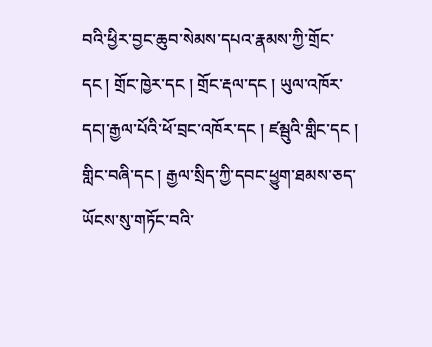བའི་ཕྱིར་བྱང་ཆུབ་སེམས་དཔའ་རྣམས་ཀྱི་གྲོང་དང ། གྲོང་ཁྱེར་དང ། གྲོང་རྡལ་དང ། ཡུལ་འཁོར་དང།་རྒྱལ་པོའི་ཕོ་བྲང་འཁོར་དང ། ཛམྦུའི་གླིང་དང ། གླིང་བཞི་དང ། རྒྱལ་སྲིད་ཀྱི་དབང་ཕྱུག་ཐམས་ཅད་ཡོངས་སུ་གཏོང་བའི་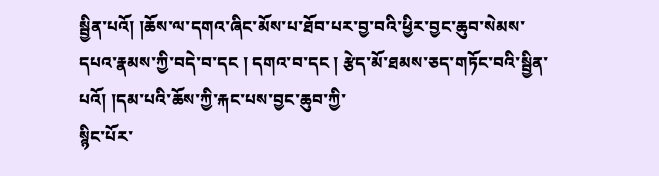སྦྱིན་པའོ། །ཆོས་ལ་དགའ་ཞིང་མོས་པ་ཐོབ་པར་བྱ་བའི་ཕྱིར་བྱང་ཆུབ་སེམས་དཔའ་རྣམས་ཀྱི་བདེ་བ་དང ། དགའ་བ་དང ། རྩེད་མོ་ཐམས་ཅད་གཏོང་བའི་སྦྱིན་པའོ། །དམ་པའི་ཆོས་ཀྱི་རྐང་པས་བྱང་ཆུབ་ཀྱི་
སྙིང་པོར་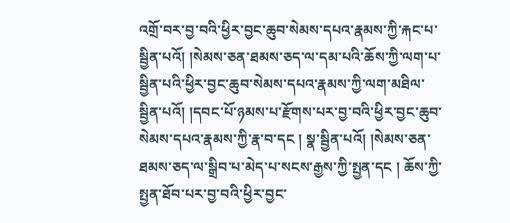འགྲོ་བར་བྱ་བའི་ཕྱིར་བྱང་ཆུབ་སེམས་དཔའ་རྣམས་ཀྱི་རྐང་པ་སྦྱིན་པའོ། །སེམས་ཅན་ཐམས་ཅད་ལ་དམ་པའི་ཆོས་ཀྱི་ལག་པ་སྦྱིན་པའི་ཕྱིར་བྱང་ཆུབ་སེམས་དཔའ་རྣམས་ཀྱི་ལག་མཐིལ་སྦྱིན་པའོ། །དབང་པོ་ཉམས་པ་རྫོགས་པར་བྱ་བའི་ཕྱིར་བྱང་ཆུབ་སེམས་དཔའ་རྣམས་ཀྱི་རྣ་བ་དང ། སྣ་སྦྱིན་པའོ། །སེམས་ཅན་ཐམས་ཅད་ལ་སྒྲིབ་པ་མེད་པ་སངས་རྒྱས་ཀྱི་སྤྱན་དང ། ཆོས་ཀྱི་སྤྱན་ཐོབ་པར་བྱ་བའི་ཕྱིར་བྱང་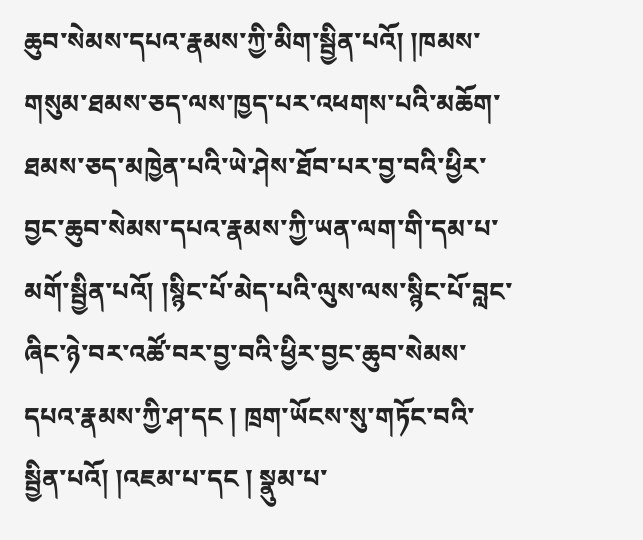ཆུབ་སེམས་དཔའ་རྣམས་ཀྱི་མིག་སྦྱིན་པའོ། །ཁམས་གསུམ་ཐམས་ཅད་ལས་ཁྱད་པར་འཕགས་པའི་མཆོག་ཐམས་ཅད་མཁྱེན་པའི་ཡེ་ཤེས་ཐོབ་པར་བྱ་བའི་ཕྱིར་བྱང་ཆུབ་སེམས་དཔའ་རྣམས་ཀྱི་ཡན་ལག་གི་དམ་པ་མགོ་སྦྱིན་པའོ། །སྙིང་པོ་མེད་པའི་ལུས་ལས་སྙིང་པོ་བླང་ཞིང་ཉེ་བར་འཚོ་བར་བྱ་བའི་ཕྱིར་བྱང་ཆུབ་སེམས་དཔའ་རྣམས་ཀྱི་ཤ་དང ། ཁྲག་ཡོངས་སུ་གཏོང་བའི་སྦྱིན་པའོ། །འཇམ་པ་དང ། སྣུམ་པ་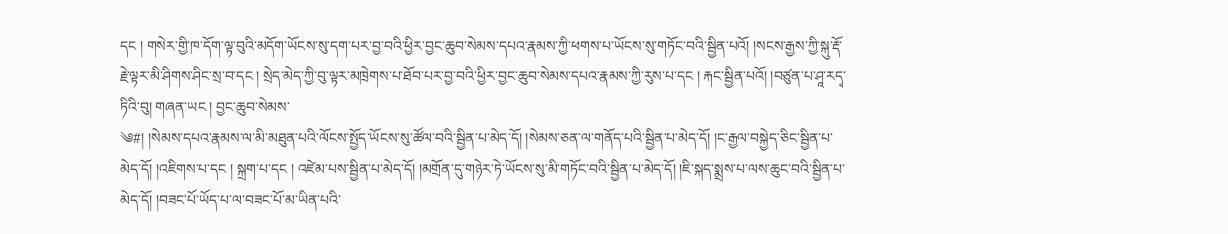དང ། གསེར་གྱི་ཁ་དོག་ལྟ་བུའི་མདོག་ཡོངས་སུ་དག་པར་བྱ་བའི་ཕྱིར་བྱང་ཆུབ་སེམས་དཔའ་རྣམས་ཀྱི་ཕགས་པ་ཡོངས་སུ་གཏོང་བའི་སྦྱིན་པའོ། །སངས་རྒྱས་ཀྱི་སྐུ་རྡོ་རྗེ་ལྟར་མི་ཤིགས་ཤིང་སྲ་བ་དང ། སྲེད་མེད་ཀྱི་བུ་ལྟར་མཁྲེགས་པ་ཐོབ་པར་བྱ་བའི་ཕྱིར་བྱང་ཆུབ་སེམས་དཔའ་རྣམས་ཀྱི་རུས་པ་དང ། རྐང་སྦྱིན་པའོ། །བཙུན་པ་ཤཱ་རདྭ་ཏིའི་བུ། གཞན་ཡང ། བྱང་ཆུབ་སེམས་
༄#། །སེམས་དཔའ་རྣམས་ལ་མི་མཐུན་པའི་ལོངས་སྤྱོད་ཡོངས་སུ་ཚོལ་བའི་སྦྱིན་པ་མེད་དོ། །སེམས་ཅན་ལ་གནོད་པའི་སྦྱིན་པ་མེད་དོ། །ང་རྒྱལ་བསྐྱེད་ཅིང་སྦྱིན་པ་མེད་དོ། །འཇིགས་པ་དང ། སྐྲག་པ་དང ། འཛེམ་པས་སྦྱིན་པ་མེད་དོ། །མགྲོན་དུ་གཉེར་ཏེ་ཡོངས་སུ་མི་གཏོང་བའི་སྦྱིན་པ་མེད་དོ། །ཇི་སྐད་སྨྲས་པ་ལས་ཆུང་བའི་སྦྱིན་པ་མེད་དོ། །བཟང་པོ་ཡོད་པ་ལ་བཟང་པོ་མ་ཡིན་པའི་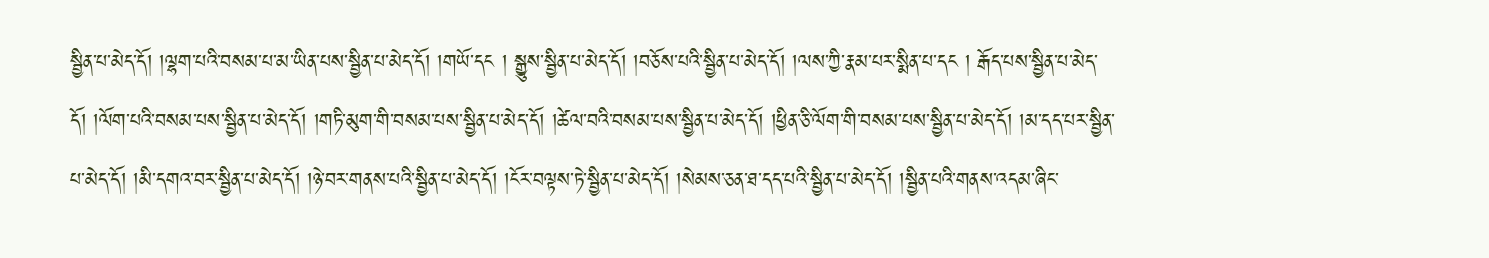སྦྱིན་པ་མེད་དོ། །ལྷག་པའི་བསམ་པ་མ་ཡིན་པས་སྦྱིན་པ་མེད་དོ། །གཡོ་དང ། སྒྱུས་སྦྱིན་པ་མེད་དོ། །བཅོས་པའི་སྦྱིན་པ་མེད་དོ། །ལས་ཀྱི་རྣམ་པར་སྨིན་པ་དང ། རྒོད་པས་སྦྱིན་པ་མེད་དོ། །ལོག་པའི་བསམ་པས་སྦྱིན་པ་མེད་དོ། །གཏི་མུག་གི་བསམ་པས་སྦྱིན་པ་མེད་དོ། །ཚེལ་བའི་བསམ་པས་སྦྱིན་པ་མེད་དོ། །ཕྱིན་ཅི་ལོག་གི་བསམ་པས་སྦྱིན་པ་མེད་དོ། །མ་དད་པར་སྦྱིན་པ་མེད་དོ། །མི་དགའ་བར་སྦྱིན་པ་མེད་དོ། །ཉེ་བར་གནས་པའི་སྦྱིན་པ་མེད་དོ། །ངོར་བལྟས་ཏེ་སྦྱིན་པ་མེད་དོ། །སེམས་ཅན་ཐ་དད་པའི་སྦྱིན་པ་མེད་དོ། །སྦྱིན་པའི་གནས་འདམ་ཞིང་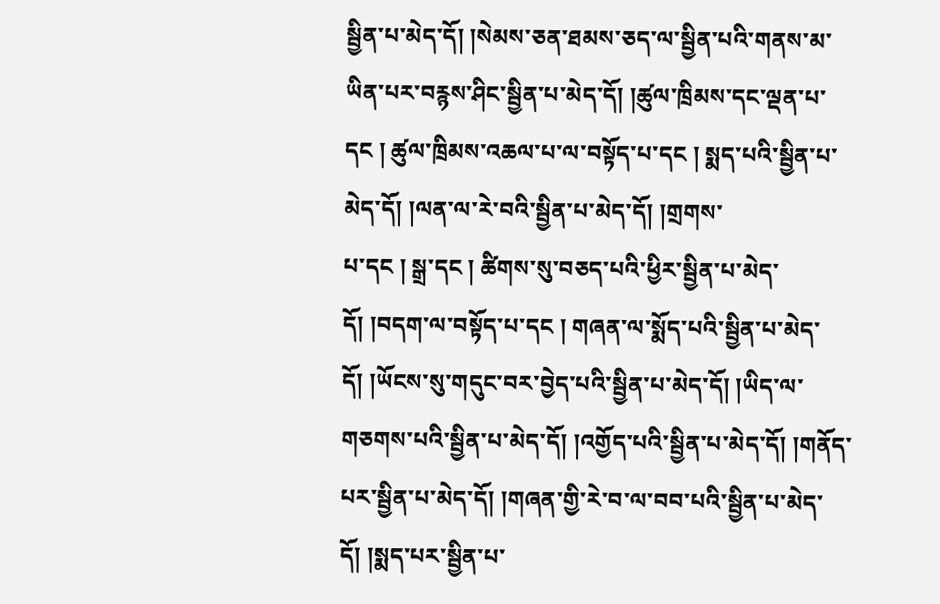སྦྱིན་པ་མེད་དོ། །སེམས་ཅན་ཐམས་ཅད་ལ་སྦྱིན་པའི་གནས་མ་ཡིན་པར་བརྙས་ཤིང་སྦྱིན་པ་མེད་དོ། །ཚུལ་ཁྲིམས་དང་ལྡན་པ་དང ། ཚུལ་ཁྲིམས་འཆལ་པ་ལ་བསྟོད་པ་དང ། སྨད་པའི་སྦྱིན་པ་མེད་དོ། །ལན་ལ་རེ་བའི་སྦྱིན་པ་མེད་དོ། །གྲགས་
པ་དང ། སྒྲ་དང ། ཚིགས་སུ་བཅད་པའི་ཕྱིར་སྦྱིན་པ་མེད་དོ། །བདག་ལ་བསྟོད་པ་དང ། གཞན་ལ་སྨོད་པའི་སྦྱིན་པ་མེད་དོ། །ཡོངས་སུ་གདུང་བར་བྱེད་པའི་སྦྱིན་པ་མེད་དོ། །ཡིད་ལ་གཅགས་པའི་སྦྱིན་པ་མེད་དོ། །འགྱོད་པའི་སྦྱིན་པ་མེད་དོ། །གནོད་པར་སྦྱིན་པ་མེད་དོ། །གཞན་གྱི་རེ་བ་ལ་བབ་པའི་སྦྱིན་པ་མེད་དོ། །སྨད་པར་སྦྱིན་པ་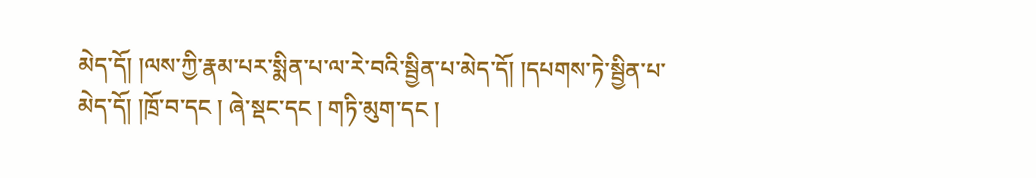མེད་དོ། །ལས་ཀྱི་རྣམ་པར་སྨིན་པ་ལ་རེ་བའི་སྦྱིན་པ་མེད་དོ། །དཔགས་ཏེ་སྦྱིན་པ་མེད་དོ། །ཁྲོ་བ་དང ། ཞེ་སྡང་དང ། གཏི་མུག་དང །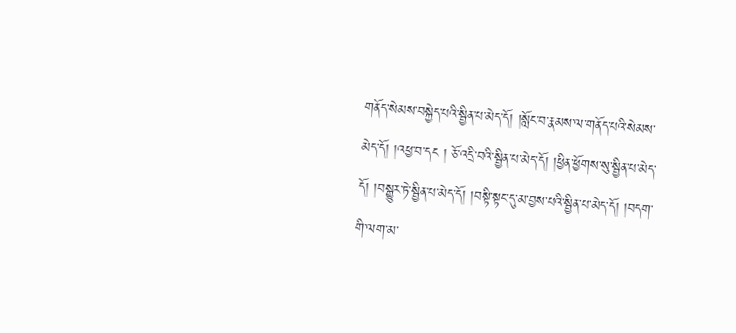གནོད་སེམས་བསྐྱེད་པའི་སྦྱིན་པ་མེད་དོ། །སློང་བ་རྣམས་ལ་གནོད་པའི་སེམས་མེད་དོ། །འཕྱ་བ་དང ། ཅོ་འདྲི་བའི་སྦྱིན་པ་མེད་དོ། །ཕྱིན་ཕྱོགས་སུ་སྦྱིན་པ་མེད་དོ། །བསྒྱུར་ཏེ་སྦྱིན་པ་མེད་དོ། །བསྟི་སྟང་དུ་མ་བྱས་པའི་སྦྱིན་པ་མེད་དོ། །བདག་གི་ལག་མ་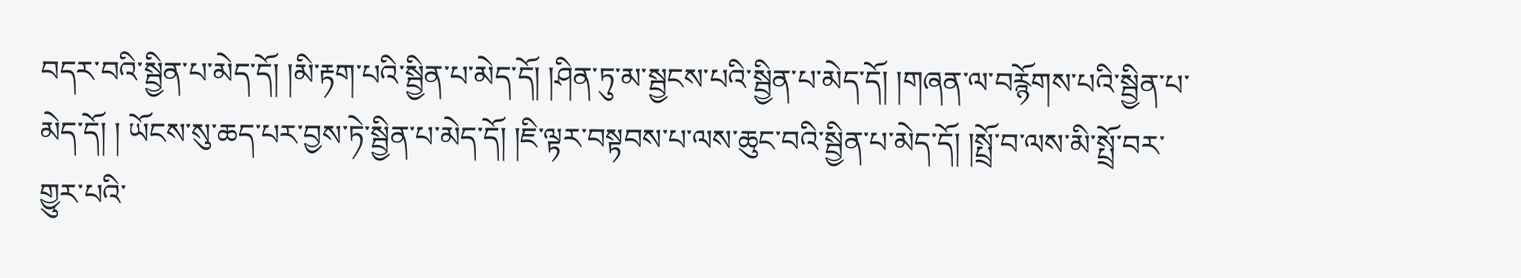བདར་བའི་སྦྱིན་པ་མེད་དོ། །མི་རྟག་པའི་སྦྱིན་པ་མེད་དོ། །ཤིན་ཏུ་མ་སྦྱངས་པའི་སྦྱིན་པ་མེད་དོ། །གཞན་ལ་བརྙོགས་པའི་སྦྱིན་པ་མེད་དོ། ། ཡོངས་སུ་ཆད་པར་བྱས་ཏེ་སྦྱིན་པ་མེད་དོ། །ཇི་ལྟར་བསྟབས་པ་ལས་ཆུང་བའི་སྦྱིན་པ་མེད་དོ། །སྤྲོ་བ་ལས་མི་སྤྲོ་བར་གྱུར་པའི་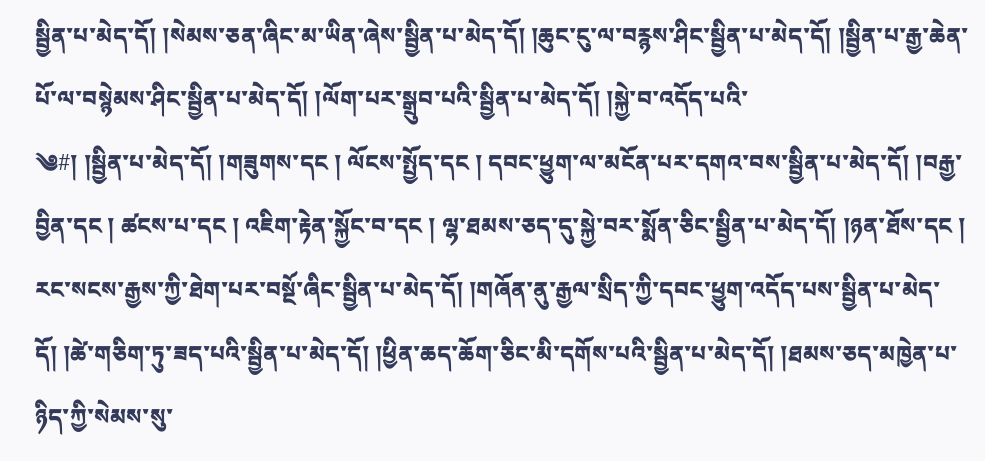སྦྱིན་པ་མེད་དོ། །སེམས་ཅན་ཞིང་མ་ཡིན་ཞེས་སྦྱིན་པ་མེད་དོ། །ཆུང་ངུ་ལ་བརྙས་ཤིང་སྦྱིན་པ་མེད་དོ། །སྦྱིན་པ་རྒྱ་ཆེན་པོ་ལ་བསྙེམས་ཤིང་སྦྱིན་པ་མེད་དོ། །ལོག་པར་སྒྲུབ་པའི་སྦྱིན་པ་མེད་དོ། །སྐྱེ་བ་འདོད་པའི་
༄#། །སྦྱིན་པ་མེད་དོ། །གཟུགས་དང ། ལོངས་སྤྱོད་དང ། དབང་ཕྱུག་ལ་མངོན་པར་དགའ་བས་སྦྱིན་པ་མེད་དོ། །བརྒྱ་བྱིན་དང ། ཚངས་པ་དང ། འཇིག་རྟེན་སྐྱོང་བ་དང ། ལྷ་ཐམས་ཅད་དུ་སྐྱེ་བར་སྨོན་ཅིང་སྦྱིན་པ་མེད་དོ། །ཉན་ཐོས་དང ། རང་སངས་རྒྱས་ཀྱི་ཐེག་པར་བསྔོ་ཞིང་སྦྱིན་པ་མེད་དོ། །གཞོན་ནུ་རྒྱལ་སྲིད་ཀྱི་དབང་ཕྱུག་འདོད་པས་སྦྱིན་པ་མེད་དོ། །ཚེ་གཅིག་ཏུ་ཟད་པའི་སྦྱིན་པ་མེད་དོ། །ཕྱིན་ཆད་ཆོག་ཅིང་མི་དགོས་པའི་སྦྱིན་པ་མེད་དོ། །ཐམས་ཅད་མཁྱེན་པ་ཉིད་ཀྱི་སེམས་སུ་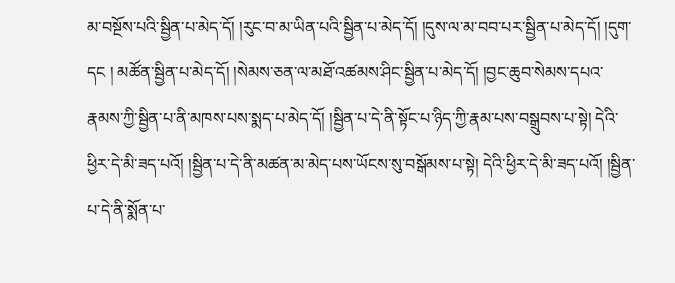མ་བསྔོས་པའི་སྦྱིན་པ་མེད་དོ། །རུང་བ་མ་ཡིན་པའི་སྦྱིན་པ་མེད་དོ། །དུས་ལ་མ་བབ་པར་སྦྱིན་པ་མེད་དོ། །དུག་དང ། མཚོན་སྦྱིན་པ་མེད་དོ། །སེམས་ཅན་ལ་མཐོ་འཚམས་ཤིང་སྦྱིན་པ་མེད་དོ། །བྱང་ཆུབ་སེམས་དཔའ་རྣམས་ཀྱི་སྦྱིན་པ་ནི་མཁས་པས་སྨད་པ་མེད་དོ། །སྦྱིན་པ་དེ་ནི་སྟོང་པ་ཉིད་ཀྱི་རྣམ་པས་བསྒྲུབས་པ་སྟེ། དེའི་ཕྱིར་དེ་མི་ཟད་པའོ། །སྦྱིན་པ་དེ་ནི་མཚན་མ་མེད་པས་ཡོངས་སུ་བསྒོམས་པ་སྟེ། དེའི་ཕྱིར་དེ་མི་ཟད་པའོ། །སྦྱིན་པ་དེ་ནི་སྨོན་པ་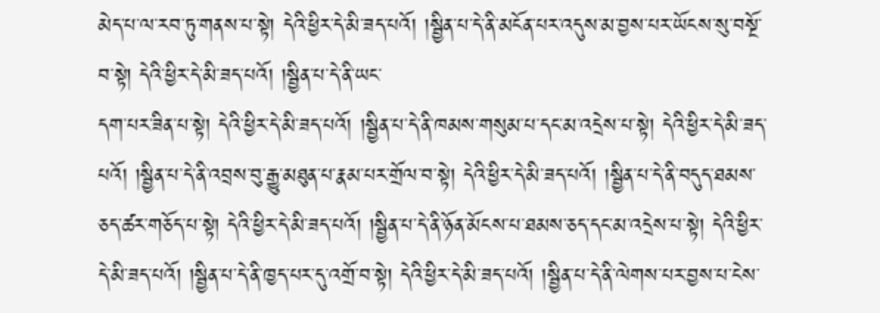མེད་པ་ལ་རབ་ཏུ་གནས་པ་སྟེ། དེའི་ཕྱིར་དེ་མི་ཟད་པའོ། །སྦྱིན་པ་དེ་ནི་མངོན་པར་འདུས་མ་བྱས་པར་ཡོངས་སུ་བསྔོ་བ་སྟེ། དེའི་ཕྱིར་དེ་མི་ཟད་པའོ། །སྦྱིན་པ་དེ་ནི་ཡང་
དག་པར་ཟིན་པ་སྟེ། དེའི་ཕྱིར་དེ་མི་ཟད་པའོ། །སྦྱིན་པ་དེ་ནི་ཁམས་གསུམ་པ་དང་མ་འདྲེས་པ་སྟེ། དེའི་ཕྱིར་དེ་མི་ཟད་པའོ། །སྦྱིན་པ་དེ་ནི་འབྲས་བུ་རྒྱུ་མཐུན་པ་རྣམ་པར་གྲོལ་བ་སྟེ། དེའི་ཕྱིར་དེ་མི་ཟད་པའོ། །སྦྱིན་པ་དེ་ནི་བདུད་ཐམས་ཅད་ཚར་གཅོད་པ་སྟེ། དེའི་ཕྱིར་དེ་མི་ཟད་པའོ། །སྦྱིན་པ་དེ་ནི་ཉོན་མོངས་པ་ཐམས་ཅད་དང་མ་འདྲེས་པ་སྟེ། དེའི་ཕྱིར་དེ་མི་ཟད་པའོ། །སྦྱིན་པ་དེ་ནི་ཁྱད་པར་དུ་འགྲོ་བ་སྟེ། དེའི་ཕྱིར་དེ་མི་ཟད་པའོ། །སྦྱིན་པ་དེ་ནི་ལེགས་པར་བྱས་པ་ངེས་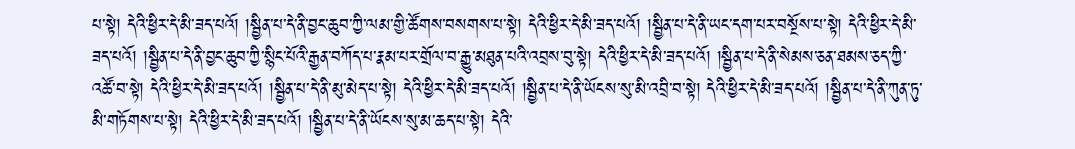པ་སྟེ། དེའི་ཕྱིར་དེ་མི་ཟད་པའོ། །སྦྱིན་པ་དེ་ནི་བྱང་ཆུབ་ཀྱི་ལམ་གྱི་ཚོགས་བསགས་པ་སྟེ། དེའི་ཕྱིར་དེ་མི་ཟད་པའོ། །སྦྱིན་པ་དེ་ནི་ཡང་དག་པར་བསྔོས་པ་སྟེ། དེའི་ཕྱིར་དེ་མི་ཟད་པའོ། །སྦྱིན་པ་དེ་ནི་བྱང་ཆུབ་ཀྱི་སྙིང་པོའི་རྒྱན་བཀོད་པ་རྣམ་པར་གྲོལ་བ་རྒྱུ་མཐུན་པའི་འབྲས་བུ་སྟེ། དེའི་ཕྱིར་དེ་མི་ཟད་པའོ། །སྦྱིན་པ་དེ་ནི་སེམས་ཅན་ཐམས་ཅད་ཀྱི་འཚོ་བ་སྟེ། དེའི་ཕྱིར་དེ་མི་ཟད་པའོ། །སྦྱིན་པ་དེ་ནི་མུ་མེད་པ་སྟེ། དེའི་ཕྱིར་དེ་མི་ཟད་པའོ། །སྦྱིན་པ་དེ་ནི་ཡོངས་སུ་མི་འབྲི་བ་སྟེ། དེའི་ཕྱིར་དེ་མི་ཟད་པའོ། །སྦྱིན་པ་དེ་ནི་ཀུན་ཏུ་མི་གཏོགས་པ་སྟེ། དེའི་ཕྱིར་དེ་མི་ཟད་པའོ། །སྦྱིན་པ་དེ་ནི་ཡོངས་སུ་མ་ཆད་པ་སྟེ། དེའི་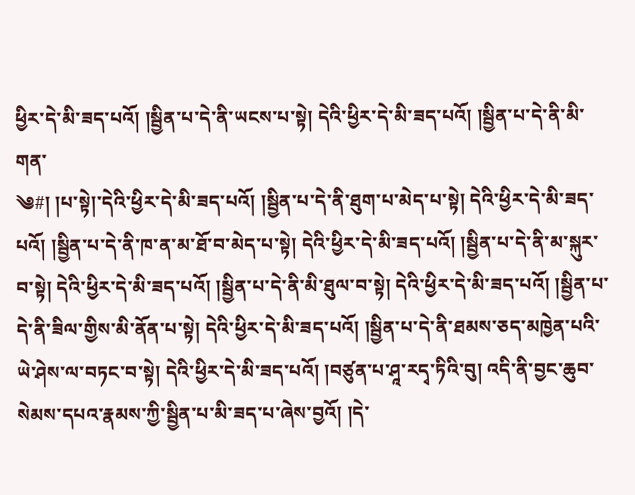ཕྱིར་དེ་མི་ཟད་པའོ། །སྦྱིན་པ་དེ་ནི་ཡངས་པ་སྟེ། དེའི་ཕྱིར་དེ་མི་ཟད་པའོ། །སྦྱིན་པ་དེ་ནི་མི་གན་
༄#། །པ་སྟེ།་དེའི་ཕྱིར་དེ་མི་ཟད་པའོ། །སྦྱིན་པ་དེ་ནི་ཐུག་པ་མེད་པ་སྟེ། དེའི་ཕྱིར་དེ་མི་ཟད་པའོ། །སྦྱིན་པ་དེ་ནི་ཁ་ན་མ་ཐོ་བ་མེད་པ་སྟེ། དེའི་ཕྱིར་དེ་མི་ཟད་པའོ། །སྦྱིན་པ་དེ་ནི་མ་སྐུར་བ་སྟེ། དེའི་ཕྱིར་དེ་མི་ཟད་པའོ། །སྦྱིན་པ་དེ་ནི་མི་ཐུལ་བ་སྟེ། དེའི་ཕྱིར་དེ་མི་ཟད་པའོ། །སྦྱིན་པ་དེ་ནི་ཟིལ་གྱིས་མི་ནོན་པ་སྟེ། དེའི་ཕྱིར་དེ་མི་ཟད་པའོ། །སྦྱིན་པ་དེ་ནི་ཐམས་ཅད་མཁྱེན་པའི་ཡེ་ཤེས་ལ་བཏང་བ་སྟེ། དེའི་ཕྱིར་དེ་མི་ཟད་པའོ། །བཙུན་པ་ཤཱ་རདྭ་ཏིའི་བུ། འདི་ནི་བྱང་ཆུབ་སེམས་དཔའ་རྣམས་ཀྱི་སྦྱིན་པ་མི་ཟད་པ་ཞེས་བྱའོ། །དེ་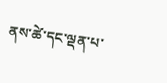ནས་ཚེ་དང་ལྡན་པ་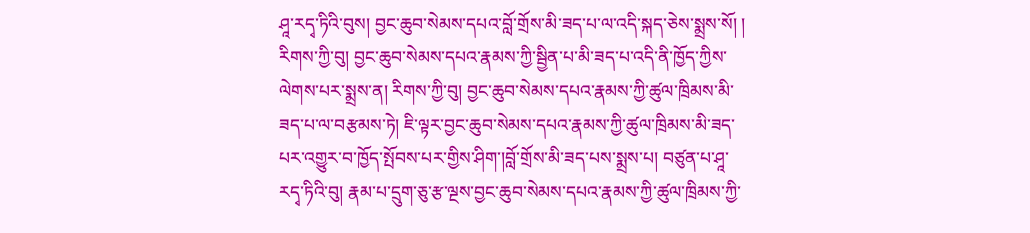ཤཱ་རདྭ་ཏིའི་བུས། བྱང་ཆུབ་སེམས་དཔའ་བློ་གྲོས་མི་ཟད་པ་ལ་འདི་སྐད་ཅེས་སྨྲས་སོ། ། རིགས་ཀྱི་བུ། བྱང་ཆུབ་སེམས་དཔའ་རྣམས་ཀྱི་སྦྱིན་པ་མི་ཟད་པ་འདི་ནི་ཁྱོད་ཀྱིས་ལེགས་པར་སྨྲས་ན། རིགས་ཀྱི་བུ། བྱང་ཆུབ་སེམས་དཔའ་རྣམས་ཀྱི་ཚུལ་ཁྲིམས་མི་ཟད་པ་ལ་བརྩམས་ཏེ། ཇི་ལྟར་བྱང་ཆུབ་སེམས་དཔའ་རྣམས་ཀྱི་ཚུལ་ཁྲིམས་མི་ཟད་པར་འགྱུར་བ་ཁྱོད་སྤོབས་པར་གྱིས་ཤིག་།བློ་གྲོས་མི་ཟད་པས་སྨྲས་པ། བཙུན་པ་ཤཱ་རདྭ་ཏིའི་བུ། རྣམ་པ་དྲུག་ཅུ་རྩ་ལྔས་བྱང་ཆུབ་སེམས་དཔའ་རྣམས་ཀྱི་ཚུལ་ཁྲིམས་ཀྱི་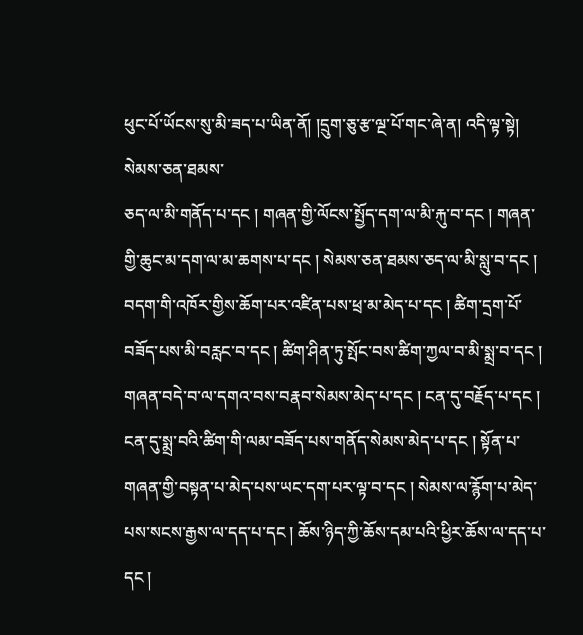ཕུང་པོ་ཡོངས་སུ་མི་ཟད་པ་ཡིན་ནོ། །དྲུག་ཅུ་རྩ་ལྔ་པོ་གང་ཞེ་ན། འདི་ལྟ་སྟེ། སེམས་ཅན་ཐམས་
ཅད་ལ་མི་གནོད་པ་དང ། གཞན་གྱི་ལོངས་སྤྱོད་དག་ལ་མི་རྐུ་བ་དང ། གཞན་གྱི་ཆུང་མ་དག་ལ་མ་ཆགས་པ་དང ། སེམས་ཅན་ཐམས་ཅད་ལ་མི་སླུ་བ་དང ། བདག་གི་འཁོར་གྱིས་ཆོག་པར་འཛིན་པས་ཕྲ་མ་མེད་པ་དང ། ཚིག་དྲག་པོ་བཟོད་པས་མི་བརླང་བ་དང ། ཚིག་ཤིན་ཏུ་སྤོང་བས་ཚིག་ཀྱལ་བ་མི་སྨྲ་བ་དང ། གཞན་བདེ་བ་ལ་དགའ་བས་བརྣབ་སེམས་མེད་པ་དང ། ངན་དུ་བརྗོད་པ་དང ། ངན་དུ་སྨྲ་བའི་ཚིག་གི་ལམ་བཟོད་པས་གནོད་སེམས་མེད་པ་དང ། སྟོན་པ་གཞན་གྱི་བསྟན་པ་མེད་པས་ཡང་དག་པར་ལྟ་བ་དང ། སེམས་ལ་རྙོག་པ་མེད་པས་སངས་རྒྱས་ལ་དད་པ་དང ། ཆོས་ཉིད་ཀྱི་ཆོས་དམ་པའི་ཕྱིར་ཆོས་ལ་དད་པ་དང །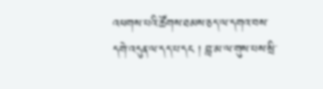འཕགས་པའི་ཚོགས་ཐམས་ཅད་ལ་དགའ་བས་དགེ་འདུན་ལ་དད་པ་དང ། བླ་མ་ལ་གུས་པས་སྲི་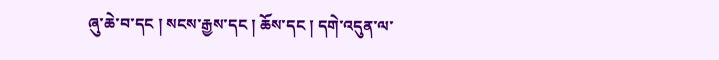ཞུ་ཆེ་བ་དང ། སངས་རྒྱས་དང ། ཆོས་དང ། དགེ་འདུན་ལ་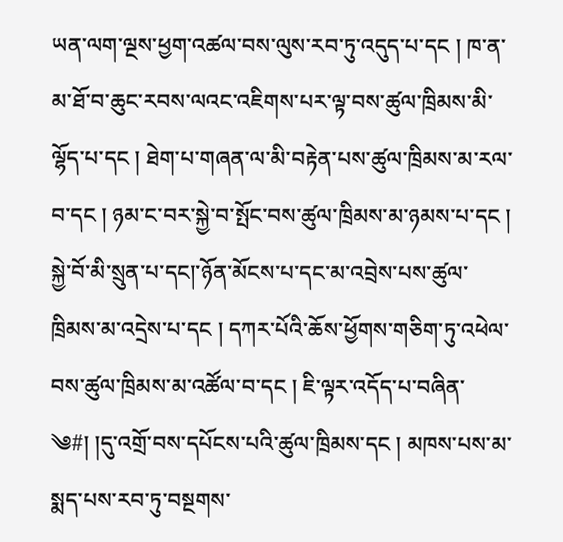ཡན་ལག་ལྔས་ཕྱག་འཚལ་བས་ལུས་རབ་ཏུ་འདུད་པ་དང ། ཁ་ན་མ་ཐོ་བ་ཆུང་རབས་ལའང་འཇིགས་པར་ལྟ་བས་ཚུལ་ཁྲིམས་མི་ལྷོད་པ་དང ། ཐེག་པ་གཞན་ལ་མི་བརྟེན་པས་ཚུལ་ཁྲིམས་མ་རལ་བ་དང ། ཉམ་ང་བར་སྐྱེ་བ་སྤོང་བས་ཚུལ་ཁྲིམས་མ་ཉམས་པ་དང ། སྐྱེ་བོ་མི་སྲུན་པ་དང།་ཉོན་མོངས་པ་དང་མ་འབྲེས་པས་ཚུལ་ཁྲིམས་མ་འདྲེས་པ་དང ། དཀར་པོའི་ཆོས་ཕྱོགས་གཅིག་ཏུ་འཕེལ་བས་ཚུལ་ཁྲིམས་མ་འཚོལ་བ་དང ། ཇི་ལྟར་འདོད་པ་བཞིན་
༄#། །དུ་འགྲོ་བས་དཔོངས་པའི་ཚུལ་ཁྲིམས་དང ། མཁས་པས་མ་སྨད་པས་རབ་ཏུ་བསྔགས་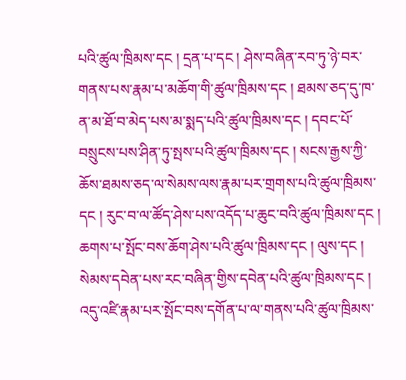པའི་ཚུལ་ཁྲིམས་དང ། དྲན་པ་དང ། ཤེས་བཞིན་རབ་ཏུ་ཉེ་བར་གནས་པས་རྣམ་པ་མཆོག་གི་ཚུལ་ཁྲིམས་དང ། ཐམས་ཅད་དུ་ཁ་ན་མ་ཐོ་བ་མེད་པས་མ་སྨད་པའི་ཚུལ་ཁྲིམས་དང ། དབང་པོ་བསྲུངས་པས་ཤིན་ཏུ་སྤས་པའི་ཚུལ་ཁྲིམས་དང ། སངས་རྒྱས་ཀྱི་ཆོས་ཐམས་ཅད་ལ་སེམས་ལས་རྣམ་པར་གྲགས་པའི་ཚུལ་ཁྲིམས་དང ། རུང་བ་ལ་ཚོད་ཤེས་པས་འདོད་པ་ཆུང་བའི་ཚུལ་ཁྲིམས་དང ། ཆགས་པ་སྤོང་བས་ཆོག་ཤེས་པའི་ཚུལ་ཁྲིམས་དང ། ལུས་དང ། སེམས་དབེན་པས་རང་བཞིན་གྱིས་དབེན་པའི་ཚུལ་ཁྲིམས་དང ། འདུ་འཛི་རྣམ་པར་སྤོང་བས་དགོན་པ་ལ་གནས་པའི་ཚུལ་ཁྲིམས་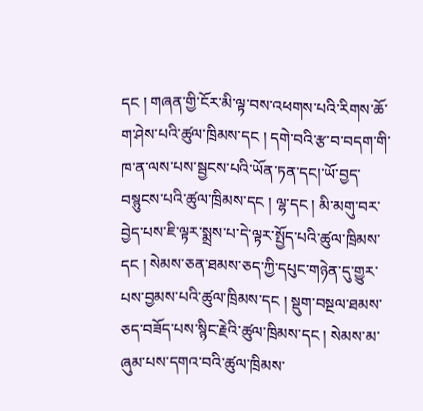དང ། གཞན་གྱི་ངོར་མི་ལྟ་བས་འཕགས་པའི་རིགས་ཆོ་ག་ཤེས་པའི་ཚུལ་ཁྲིམས་དང ། དགེ་བའི་རྩ་བ་བདག་གི་ཁ་ན་ལས་པས་སྦྱངས་པའི་ཡོན་ཏན་དང།་ཡོ་བྱད་བསྙུངས་པའི་ཚུལ་ཁྲིམས་དང ། ལྷ་དང ། མི་མགུ་བར་བྱེད་པས་ཇི་ལྟར་སྨྲས་པ་དེ་ལྟར་སྤྱོད་པའི་ཚུལ་ཁྲིམས་དང ། སེམས་ཅན་ཐམས་ཅད་ཀྱི་དཔུང་གཉེན་དུ་གྱུར་པས་བྱམས་པའི་ཚུལ་ཁྲིམས་དང ། སྡུག་བསྔལ་ཐམས་ཅད་བཟོད་པས་སྙིང་རྗེའི་ཚུལ་ཁྲིམས་དང ། སེམས་མ་ཞུམ་པས་དགའ་བའི་ཚུལ་ཁྲིམས་